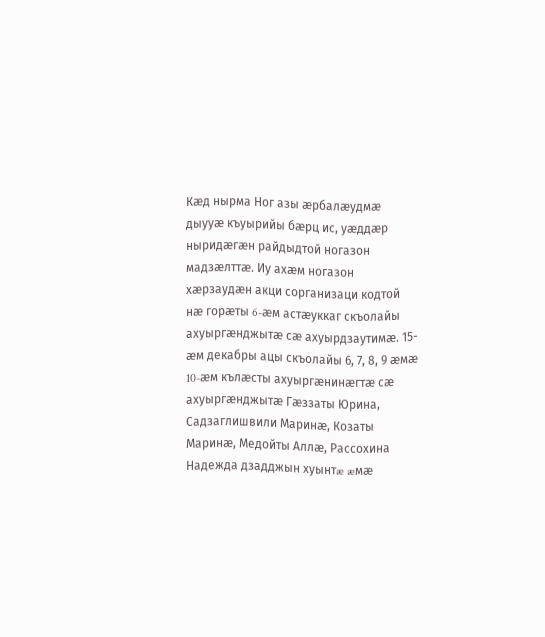Кæд нырма Ног азы æрбалæудмæ дыууæ къуырийы бæрц ис, уæддæр ныридæгæн райдыдтой ногазон мадзæлттæ. Иу ахæм ногазон хæрзаудæн акци сорганизаци кодтой нæ горæты 6-æм астæуккаг скъолайы ахуыргæнджытæ сæ ахуырдзаутимæ. 15-æм декабры ацы скъолайы 6, 7, 8, 9 æмæ 10-æм кълæсты ахуыргæнинæгтæ сæ ахуыргæнджытæ Гæззаты Юрина,  Садзаглишвили Маринæ, Козаты Маринæ, Медойты Аллæ, Рассохина Надежда дзадджын хуынтæ æмæ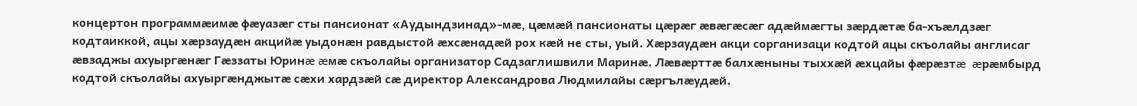концертон программæимæ фæуазæг сты пансионат «Аудындзинад»-мæ, цæмæй пансионаты цæрæг æвæгæсæг адæймæгты зæрдæтæ ба-хъæлдзæг кодтаиккой, ацы хæрзаудæн акцийæ уыдонæн равдыстой æхсæнадæй рох кæй не сты, уый. Хæрзаудæн акци сорганизаци кодтой ацы скъолайы англисаг æвзаджы ахуыргæнæг Гæззаты Юринæ æмæ скъолайы организатор Садзаглишвили Маринæ. Лæвæрттæ балхæныны тыххæй æхцайы фæрæзтæ  æрæмбырд кодтой скъолайы ахуыргæнджытæ сæхи хардзæй сæ директор Александрова Людмилайы сæргълæудæй.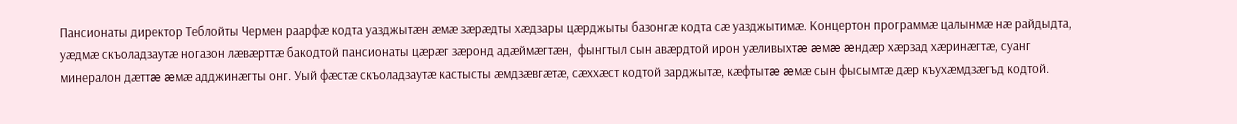Пансионаты директор Теблойты Чермен раарфæ кодта уазджытæн æмæ зæрæдты хæдзары цæрджыты базонгæ кодта сæ уазджытимæ. Концертон программæ цалынмæ нæ райдыдта, уæдмæ скъоладзаутæ ногазон лæвæрттæ бакодтой пансионаты цæрæг зæронд адæймæгтæн,  фынгтыл сын авæрдтой ирон уæливыхтæ æмæ æндæр хæрзад хæринæгтæ, суанг минералон дæттæ æмæ адджинæгты онг. Уый фæстæ скъоладзаутæ кастысты æмдзæвгæтæ, сæххæст кодтой зарджытæ, кæфтытæ æмæ сын фысымтæ дæр къухæмдзæгъд кодтой.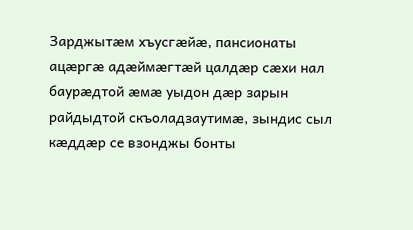Зарджытæм хъусгæйæ, пансионаты ацæргæ адæймæгтæй цалдæр сæхи нал баурæдтой æмæ уыдон дæр зарын райдыдтой скъоладзаутимæ, зындис сыл кæддæр се взонджы бонты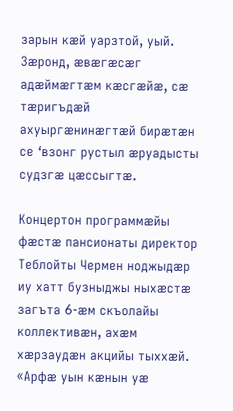зарын кæй уарзтой, уый. Зæронд, æвæгæсæг адæймæгтæм кæсгæйæ, сæ тæригъдæй ахуыргæнинæгтæй бирæтæн се ‘взонг рустыл æруадысты судзгæ цæссыгтæ.

Концертон программæйы фæстæ пансионаты директор Теблойты Чермен ноджыдæр иу хатт бузныджы ныхæстæ загъта 6-æм скъолайы коллективæн, ахæм хæрзаудæн акцийы тыххæй. «Арфæ уын кæнын уæ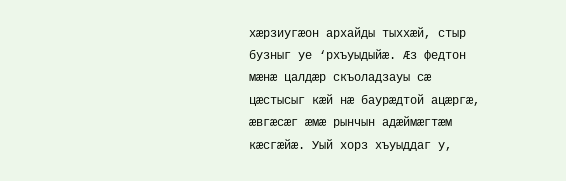хæрзиугæон архайды тыххæй, стыр бузныг уе ‘рхъуыдыйæ. Æз федтон мæнæ цалдæр скъоладзауы сæ цæстысыг кæй нæ баурæдтой ацæргæ, æвгæсæг æмæ рынчын адæймæгтæм кæсгæйæ. Уый хорз хъуыддаг у,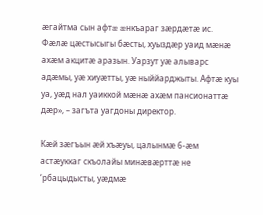æгайтма сын афтæ æнкъараг зæрдæтæ ис. Фæлæ цæстысыгы бæсты, хуыздæр уаид мæнæ ахæм акцитæ аразын. Уарзут уæ алыварс адæмы, уæ хиуæтты, уæ ныййарджыты. Афтæ куы уа, уæд нал уаиккой мæнæ ахæм пансионаттæ дæр», – загъта уагдоны директор.

Кæй зæгъын æй хъæуы, цалынмæ 6-æм астæуккаг скъолайы минæвæрттæ не ‘рбацыдысты, уæдмæ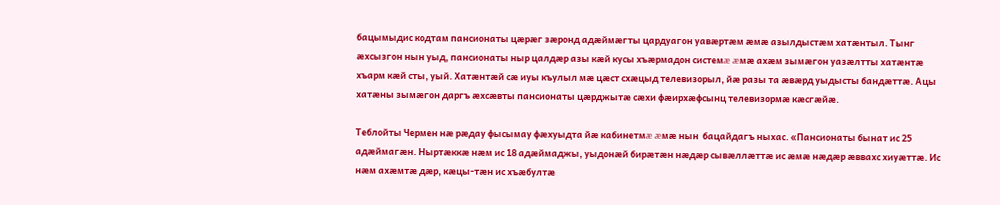бацымыдис кодтам пансионаты цæрæг зæронд адæймæгты цардуагон уавæртæм æмæ азылдыстæм хатæнтыл. Тынг æхсызгон нын уыд, пансионаты ныр цалдæр азы кæй кусы хъæрмадон системæ æмæ ахæм зымæгон уазæлтты хатæнтæ  хъарм кæй сты, уый. Хатæнтæй сæ иуы къулыл мæ цæст схæцыд телевизорыл, йæ разы та æвæрд уыдысты бандæттæ. Ацы хатæны зымæгон даргъ æхсæвты пансионаты цæрджытæ сæхи фæирхæфсынц телевизормæ кæсгæйæ.

Теблойты Чермен нæ рæдау фысымау фæхуыдта йæ кабинетмæ æмæ нын  бацайдагъ ныхас. «Пансионаты бынат ис 25 адæймагæн. Ныртæккæ нæм ис 18 адæймаджы, уыдонæй бирæтæн нæдæр сывæллæттæ ис æмæ нæдæр æввахс хиуæттæ. Ис нæм ахæмтæ дæр, кæцы-тæн ис хъæбултæ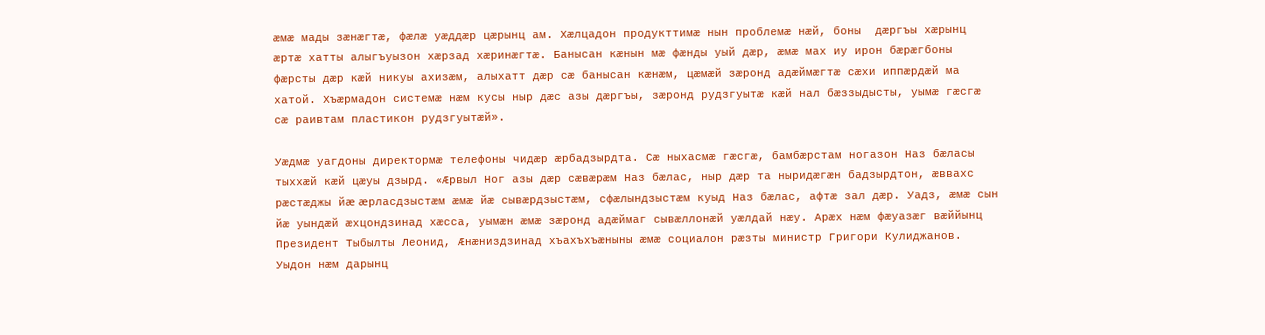æмæ мады зæнæгтæ, фæлæ уæддæр цæрынц ам. Хæлцадон продукттимæ нын проблемæ нæй, боны  дæргъы хæрынц æртæ хатты алыгъуызон хæрзад хæринæгтæ. Банысан кæнын мæ фæнды уый дæр, æмæ мах иу ирон бæрæгбоны фæрсты дæр кæй никуы ахизæм, алыхатт дæр сæ банысан кæнæм, цæмæй зæронд адæймæгтæ сæхи иппæрдæй ма хатой. Хъæрмадон системæ нæм кусы ныр дæс азы дæргъы, зæронд рудзгуытæ кæй нал бæззыдысты, уымæ гæсгæ сæ раивтам пластикон рудзгуытæй».

Уæдмæ уагдоны директормæ телефоны чидæр æрбадзырдта. Сæ ныхасмæ гæсгæ, бамбæрстам ногазон Наз бæласы тыххæй кæй цæуы дзырд. «Æрвыл Ног азы дæр сæвæрæм Наз бæлас, ныр дæр та ныридæгæн бадзырдтон, æввахс рæстæджы йæ æрласдзыстæм æмæ йæ сывæрдзыстæм, сфæлындзыстæм куыд Наз бæлас, афтæ зал дæр. Уадз, æмæ сын йæ уындæй æхцондзинад хæсса, уымæн æмæ зæронд адæймаг сывæллонæй уæлдай нæу. Арæх нæм фæуазæг вæййынц Президент Тыбылты Леонид, Æнæниздзинад хъахъхъæныны æмæ социалон рæзты министр Григори Кулиджанов. Уыдон нæм дарынц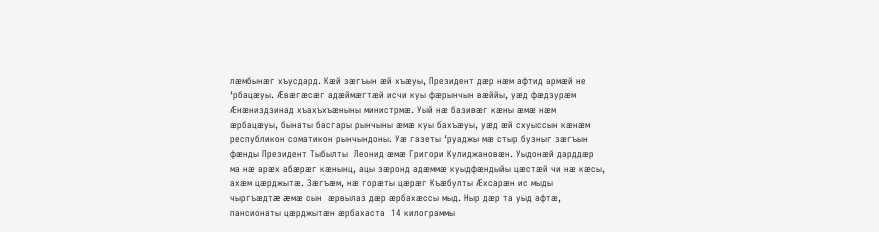лæмбынæг хъусдард. Кæй зæгъын æй хъæуы, Президент дæр нæм афтид армæй не ‘рбацæуы. Æвæгæсæг адæймæгтæй исчи куы фæрынчын вæййы, уæд фæдзурæм Æнæниздзинад хъахъхъæныны министрмæ. Уый нæ базивæг кæны æмæ нæм æрбацæуы, бынаты басгары рынчыны æмæ куы бахъæуы, уæд æй схуыссын кæнæм республикон соматикон рынчындоны. Уæ газеты ‘руаджы мæ стыр бузныг зæгъын фæнды Президент Тыбылты  Леонид æмæ Григори Кулиджановæн. Уыдонæй дарддæр ма нæ арæх абæрæг кæнынц, ацы зæронд адæммæ куыдфæндыйы цæстæй чи нæ кæсы, ахæм цæрджытæ. Зæгъæм, нæ горæты цæрæг Къæбулты Æхсарæн ис мыды чыргъæдтæ æмæ сын  æрвылаз дæр æрбахæссы мыд. Ныр дæр та уыд афтæ, пансионаты цæрджытæн æрбахаста  14 килограммы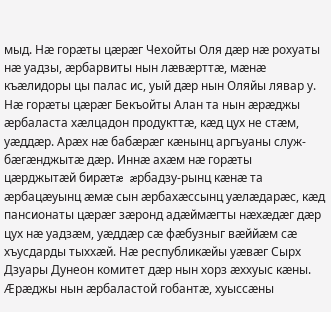мыд. Нæ горæты цæрæг Чехойты Оля дæр нæ рохуаты нæ уадзы, æрбарвиты нын лæвæрттæ, мæнæ къæлидоры цы палас ис, уый дæр нын Оляйы лявар у. Нæ горæты цæрæг Бекъойты Алан та нын æрæджы æрбаласта хæлцадон продукттæ, кæд цух не стæм, уæддæр. Арæх нæ бабæрæг кæнынц аргъуаны служ-бæгæнджытæ дæр. Иннæ ахæм нæ горæты цæрджытæй бирæтæ æрбадзу-рынц кæнæ та æрбацæуынц æмæ сын æрбахæссынц уæлæдарæс, кæд пансионаты цæрæг зæронд адæймæгты нæхæдæг дæр цух нæ уадзæм, уæддæр сæ фæбузныг вæййæм сæ хъусдарды тыххæй. Нæ республикæйы уæвæг Сырх   Дзуары Дунеон комитет дæр нын хорз æххуыс кæны. Æрæджы нын æрбаластой гобантæ, хуыссæны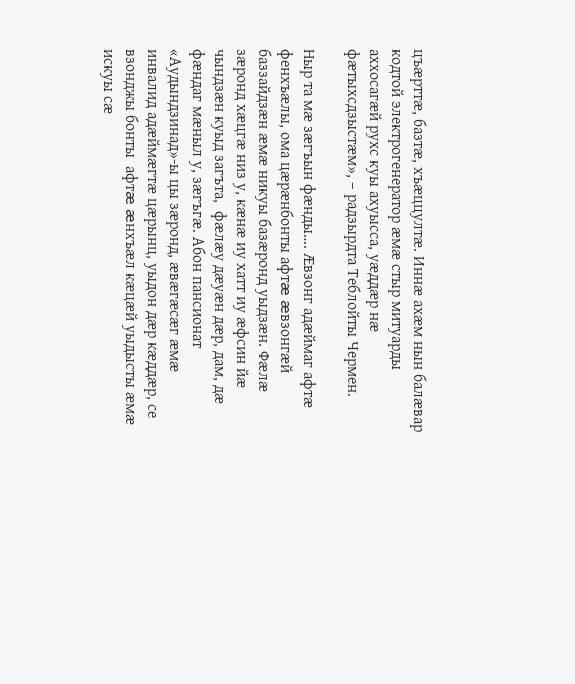цъæрттæ, базтæ, хъæццултæ. Иннæ ахæм нын балæвар кодтой электрогенератор æмæ стыр митуарды аххосагæй рухс куы ахуысса, уæддæр нæ фæтыхсдзыстæм», – радзырдта Теблойты Чермен.

Ныр та мæ зæгъын фæнды…. Æвзонг адæймаг афтæ фенхъæлы, ома цæрæнбонты афтæ æвзонгæй баззайдзæн æмæ никуы базæронд уыдзæн. Фæлæ зæронд хæцгæ низ у, кæнæ иу хатт иу æфсин йæ чындзæн куыд загъта,  фæлæу дæуæн дæр, дам, дæ фæндаг мæныл у, зæгъгæ. Абон пансионат «Аудындзинад»-ы цы зæронд, æвæгæсæг æмæ инвалид адæймæгтæ цæрынц, уыдон дæр кæддæр, се взонджы бонты  афтæ æнхъæл кæцæй уыдысты æмæ искуы сæ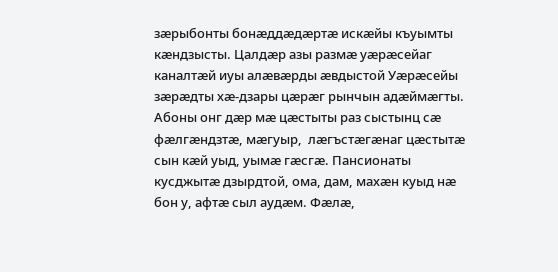зæрыбонты бонæддæдæртæ искæйы къуымты кæндзысты. Цалдæр азы размæ уæрæсейаг каналтæй иуы алæвæрды æвдыстой Уæрæсейы  зæрæдты хæ-дзары цæрæг рынчын адæймæгты. Абоны онг дæр мæ цæстыты раз сыстынц сæ фæлгæндзтæ, мæгуыр,  лæгъстæгæнаг цæстытæ сын кæй уыд, уымæ гæсгæ. Пансионаты кусджытæ дзырдтой, ома, дам, махæн куыд нæ бон у, афтæ сыл аудæм. Фæлæ,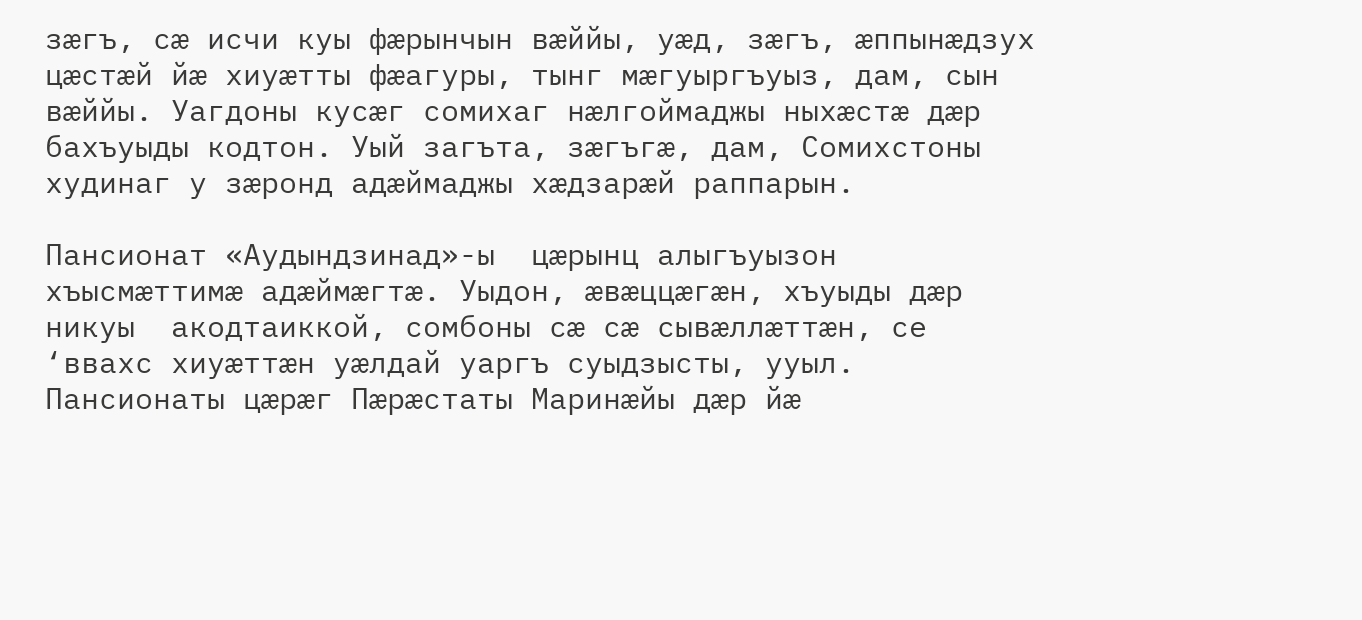зæгъ, сæ исчи куы фæрынчын вæййы, уæд, зæгъ, æппынæдзух цæстæй йæ хиуæтты фæагуры, тынг мæгуыргъуыз, дам, сын вæййы. Уагдоны кусæг сомихаг нæлгоймаджы ныхæстæ дæр бахъуыды кодтон. Уый загъта, зæгъгæ, дам, Сомихстоны худинаг у зæронд адæймаджы хæдзарæй раппарын.

Пансионат «Аудындзинад»-ы  цæрынц алыгъуызон хъысмæттимæ адæймæгтæ. Уыдон, æвæццæгæн, хъуыды дæр никуы  акодтаиккой, сомбоны сæ сæ сывæллæттæн, се ‘ввахс хиуæттæн уæлдай уаргъ суыдзысты, ууыл. Пансионаты цæрæг Пæрæстаты Маринæйы дæр йæ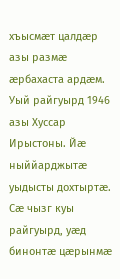хъысмæт цалдæр азы размæ æрбахаста ардæм. Уый райгуырд 1946 азы Хуссар Ирыстоны. Йæ ныййарджытæ уыдысты дохтыртæ. Сæ чызг куы райгуырд, уæд бинонтæ цæрынмæ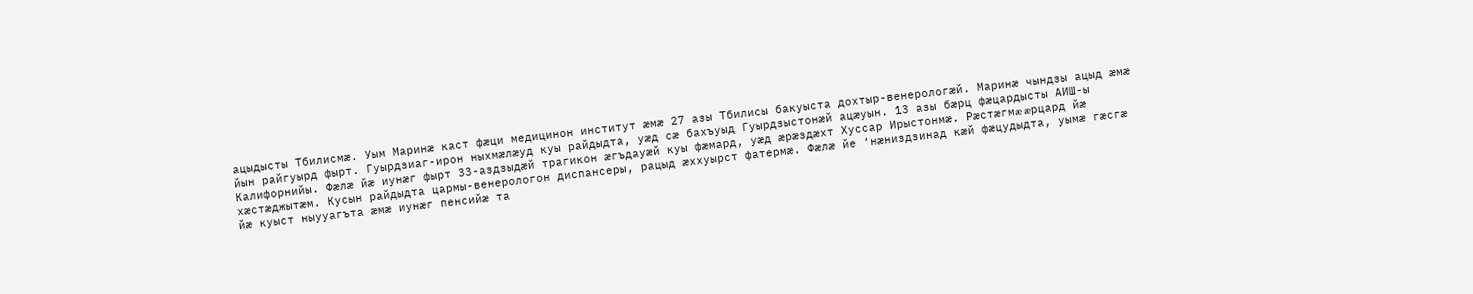ацыдысты Тбилисмæ. Уым Маринæ каст фæци медицинон институт æмæ 27 азы Тбилисы бакуыста дохтыр-венерологæй. Маринæ чындзы ацыд æмæ йын райгуырд фырт. Гуырдзиаг-ирон ныхмæлæуд куы райдыдта, уæд сæ бахъуыд Гуырдзыстонæй ацæуын. 13 азы бæрц фæцардысты АИШ-ы Калифорнийы. Фæлæ йæ иунæг фырт 33-аздзыдæй трагикон æгъдауæй куы фæмард, уæд æрæздæхт Хуссар Ирыстонмæ. Рæстæгмæ æрцард йæ хæстæджытæм. Кусын райдыдта цармы-венерологон диспансеры, рацыд æххуырст фатермæ. Фæлæ йе ‘нæниздзинад кæй фæцудыдта, уымæ гæсгæ йæ куыст ныууагъта æмæ иунæг пенсийæ та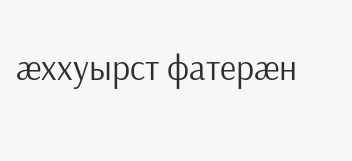æххуырст фатерæн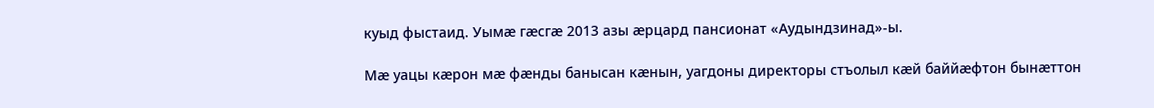куыд фыстаид. Уымæ гæсгæ 2013 азы æрцард пансионат «Аудындзинад»-ы.

Мæ уацы кæрон мæ фæнды банысан кæнын, уагдоны директоры стъолыл кæй баййæфтон бынæттон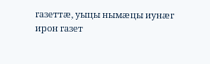газеттæ, уыцы нымæцы иунæг ирон газет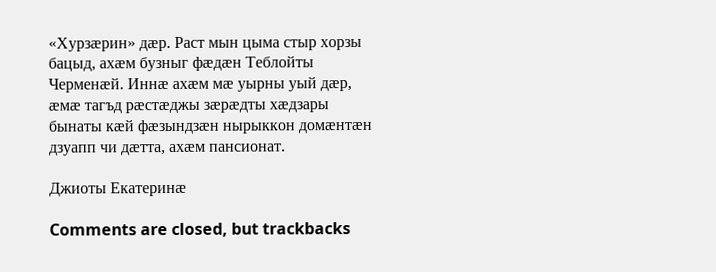«Хурзæрин» дæр. Раст мын цыма стыр хорзы бацыд, ахæм бузныг фæдæн Теблойты Черменæй. Иннæ ахæм мæ уырны уый дæр, æмæ тагъд рæстæджы зæрæдты хæдзары бынаты кæй фæзындзæн нырыккон домæнтæн дзуапп чи дæтта, ахæм пансионат.

Джиоты Екатеринæ

Comments are closed, but trackbacks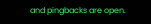and pingbacks are open.